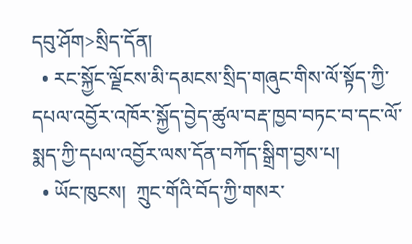དབུ་ཤོག>སྲིད་དོན།
  • རང་སྐྱོང་ལྗོངས་མི་དམངས་སྲིད་གཞུང་གིས་ལོ་སྟོད་ཀྱི་དཔལ་འབྱོར་འཁོར་སྐྱོད་བྱེད་ཚུལ་བརྡ་ཁྱབ་བཏང་བ་དང་ལོ་སྨད་ཀྱི་དཔལ་འབྱོར་ལས་དོན་བཀོད་སྒྲིག་བྱས་པ།
  • ཡོང་ཁུངས།  ཀྲུང་གོའི་བོད་ཀྱི་གསར་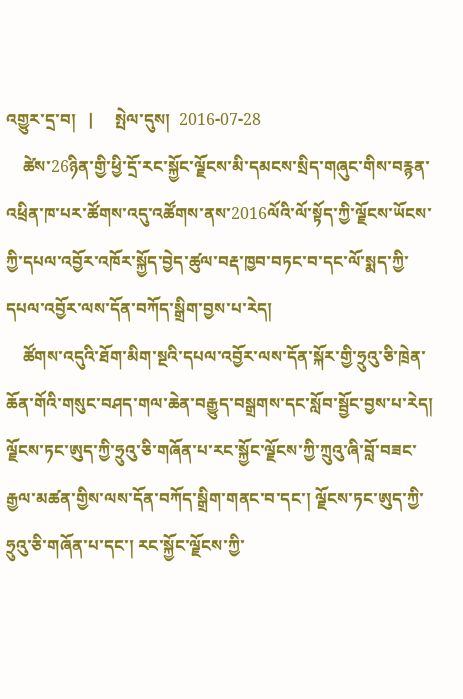འགྱུར་དྲ་བ།   |     སྤེལ་དུས།  2016-07-28
    ཚེས་26ཉིན་གྱི་ཕྱི་དྲོ་རང་སྐྱོང་ལྗོངས་མི་དམངས་སྲིད་གཞུང་གིས་བརྙན་འཕྲིན་ཁ་པར་ཚོགས་འདུ་འཚོགས་ནས་2016ལོའི་ལོ་སྟོད་ཀྱི་ལྗོངས་ཡོངས་ཀྱི་དཔལ་འབྱོར་འཁོར་སྐྱོད་བྱེད་ཚུལ་བརྡ་ཁྱབ་བཏང་བ་དང་ལོ་སྨད་ཀྱི་དཔལ་འབྱོར་ལས་དོན་བཀོད་སྒྲིག་བྱས་པ་རེད།
    ཚོགས་འདུའི་ཐོག་མིག་སྔའི་དཔལ་འབྱོར་ལས་དོན་སྐོར་གྱི་ཧྲུའུ་ཅི་ཁྲེན་ཆོན་གོའི་གསུང་བཤད་གལ་ཆེན་བརྒྱུད་བསྒྲགས་དང་སློབ་སྦྱོང་བྱས་པ་རེད། ལྗོངས་ཏང་ཨུད་ཀྱི་ཧྲུའུ་ཅི་གཞོན་པ་རང་སྐྱོང་ལྗོངས་ཀྱི་ཀྲུའུ་ཞི་བློ་བཟང་རྒྱལ་མཚན་གྱིས་ལས་དོན་བཀོད་སྒྲིག་གནང་བ་དང་། ལྗོངས་ཏང་ཨུད་ཀྱི་ཧྲུའུ་ཅི་གཞོན་པ་དང་། རང་སྐྱོང་ལྗོངས་ཀྱི་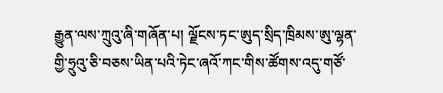རྒྱུན་ལས་ཀྲུའུ་ཞི་གཞོན་པ། ལྗོངས་ཏང་ཨུད་སྲིད་ཁྲིམས་ཨུ་ལྷན་གྱི་ཧྲུའུ་ཅི་བཅས་ཡིན་པའི་ཏེང་ཞའོ་ཀང་གིས་ཚོགས་འདུ་གཙོ་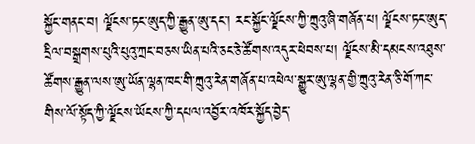སྐྱོང་གནང་བ། ལྗོངས་ཏང་ཨུད་ཀྱི་རྒྱུན་ཨུ་དང་། རང་སྐྱོང་ལྗོངས་ཀྱི་ཀྲུའུ་ཞི་གཞོན་པ། ལྗོངས་ཏང་ཨུད་དྲིལ་བསྒྲགས་པུའི་པུའུ་ཀྲང་བཅས་ཡིན་པའི་ཅང་ཅེ་ཚོགས་འདུར་ཕེབས་པ། ལྗོངས་མི་དམངས་འཐུས་ཚོགས་རྒྱུན་ལས་ཨུ་ཡོན་ལྷན་ཁང་གི་ཀྲུའུ་རེན་གཞོན་པ་འཕེལ་སྒྱུར་ཨུ་ལྷན་གྱི་ཀྲུའུ་རེན་ཅི་གོ་ཀང་གིས་ལོ་སྟོད་ཀྱི་ལྗོངས་ཡོངས་ཀྱི་དཔལ་འབྱོར་འཁོར་སྐྱོད་བྱེད་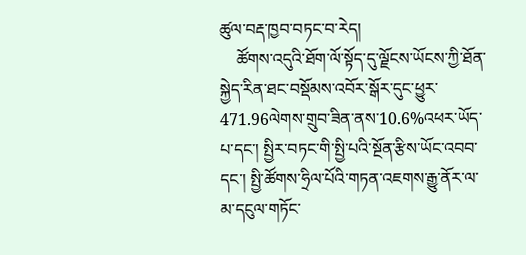ཚུལ་བརྡ་ཁྱབ་བཏང་བ་རེད།
    ཚོགས་འདུའི་ཐོག་ལོ་སྟོད་དུ་ལྗོངས་ཡོངས་ཀྱི་ཐོན་སྐྱེད་རིན་ཐང་བསྡོམས་འབོར་སྒོར་དུང་ཕྱུར་471.96ལེགས་གྲུབ་ཟིན་ནས་10.6%འཕར་ཡོད་པ་དང་། སྤྱིར་བཏང་གི་སྤྱི་པའི་སྔོན་རྩིས་ཡོང་འབབ་དང་། སྤྱི་ཚོགས་ཧྲིལ་པོའི་གཏན་འཇགས་རྒྱུ་ནོར་ལ་མ་དངུལ་གཏོང་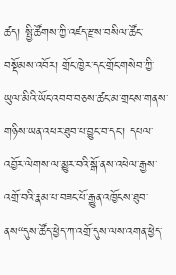ཚད། སྤྱི་ཚོགས་ཀྱི་འཛད་རྫས་བསིལ་ཚོང་བསྡོམས་འབོར། གྲོང་ཁྱེར་དང་གྲོང་གསེབ་ཀྱི་ཡུལ་མིའི་ཡོང་འབབ་བཅས་ཚང་མ་གྲངས་གནས་གཉིས་ཡན་འཕར་ཐུབ་པ་བྱུང་བ་དང་། དཔལ་འབྱོར་ལེགས་ལ་མྱུར་བའི་སྒོ་ནས་འཕེལ་རྒྱས་འགྲོ་བའི་རྣམ་པ་བཟང་པོ་རྒྱུན་འཁྱོངས་ཐུབ་ནས“དུས་ཚོད་ཕྱེད་ཀ་འགྲོ་དུས་ལས་འགན་ཕྱེད་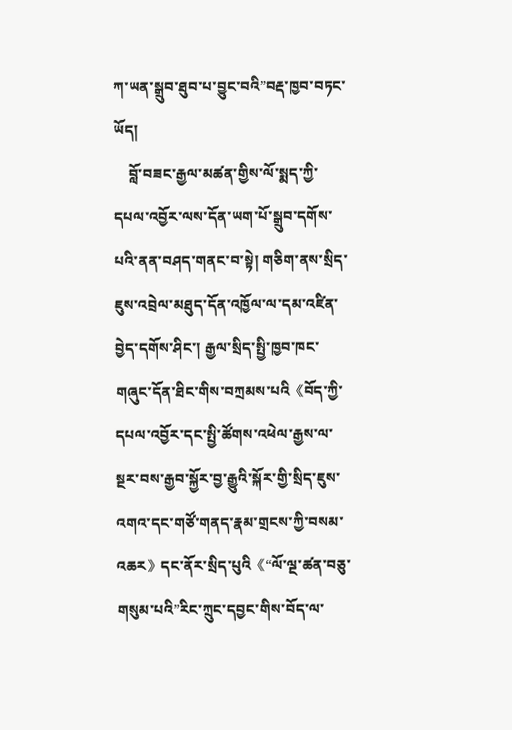ཀ་ཡན་སྒྲུབ་ཐུབ་པ་བྱུང་བའི”བརྡ་ཁྱབ་བཏང་ཡོད།
    བློ་བཟང་རྒྱལ་མཚན་གྱིས་ལོ་སྨད་ཀྱི་དཔལ་འབྱོར་ལས་དོན་ཡག་པོ་སྒྲུབ་དགོས་པའི་ནན་བཤད་གནང་བ་སྟེ། གཅིག་ནས་སྲིད་ཇུས་འབྲེལ་མཐུད་དོན་འཁྱོལ་ལ་དམ་འཛིན་བྱེད་དགོས་ཤིང་། རྒྱལ་སྲིད་སྤྱི་ཁྱབ་ཁང་གཞུང་དོན་ཐིང་གིས་བཀྲམས་པའི《བོད་ཀྱི་དཔལ་འབྱོར་དང་སྤྱི་ཚོགས་འཕེལ་རྒྱས་ལ་སྔར་བས་རྒྱབ་སྐྱོར་བྱ་རྒྱུའི་སྐོར་གྱི་སྲིད་ཇུས་འགའ་དང་གཙོ་གནད་རྣམ་གྲངས་ཀྱི་བསམ་འཆར》དང་ནོར་སྲིད་པུའི《“ལོ་ལྔ་ཚན་བཅུ་གསུམ་པའི”རིང་ཀྲུང་དབྱང་གིས་བོད་ལ་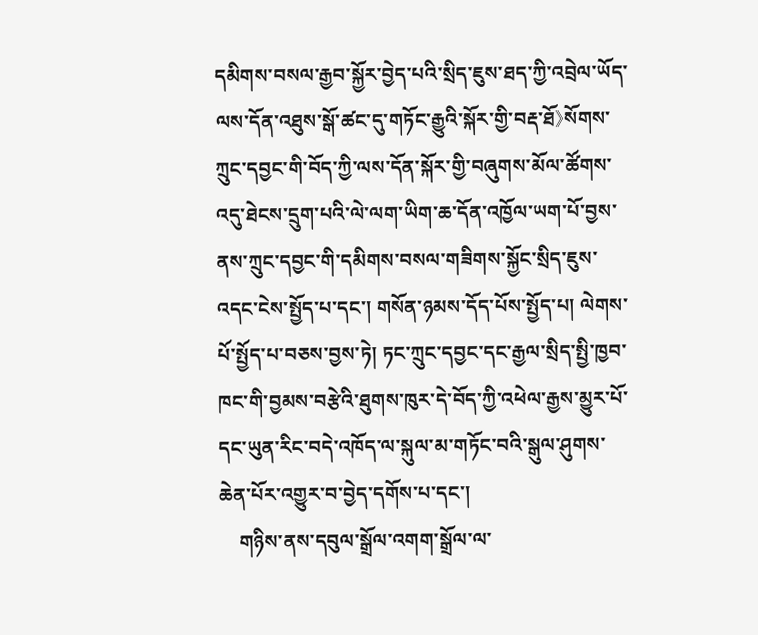དམིགས་བསལ་རྒྱབ་སྐྱོར་བྱེད་པའི་སྲིད་ཇུས་ཐད་ཀྱི་འབྲེལ་ཡོད་ལས་དོན་འཐུས་སྒོ་ཚང་དུ་གཏོང་རྒྱུའི་སྐོར་གྱི་བརྡ་ཐོ》སོགས་ཀྲུང་དབྱང་གི་བོད་ཀྱི་ལས་དོན་སྐོར་གྱི་བཞུགས་མོལ་ཚོགས་འདུ་ཐེངས་དྲུག་པའི་ལེ་ལག་ཡིག་ཆ་དོན་འཁྱོལ་ཡག་པོ་བྱས་ནས་ཀྲུང་དབྱང་གི་དམིགས་བསལ་གཟིགས་སྐྱོང་སྲིད་ཇུས་འདང་ངེས་སྤྱོད་པ་དང་། གསོན་ཉམས་དོད་པོས་སྤྱོད་པ། ལེགས་པོ་སྤྱོད་པ་བཅས་བྱས་ཏེ། ཏང་ཀྲུང་དབྱང་དང་རྒྱལ་སྲིད་སྤྱི་ཁྱབ་ཁང་གི་བྱམས་བརྩེའི་ཐུགས་ཁུར་དེ་བོད་ཀྱི་འཕེལ་རྒྱས་མྱུར་པོ་དང་ཡུན་རིང་བདེ་འཁོད་ལ་སྐུལ་མ་གཏོང་བའི་སྒུལ་ཤུགས་ཆེན་པོར་འགྱུར་བ་བྱེད་དགོས་པ་དང་།
    གཉིས་ནས་དབུལ་སྒྲོལ་འགག་སྒྲོལ་ལ་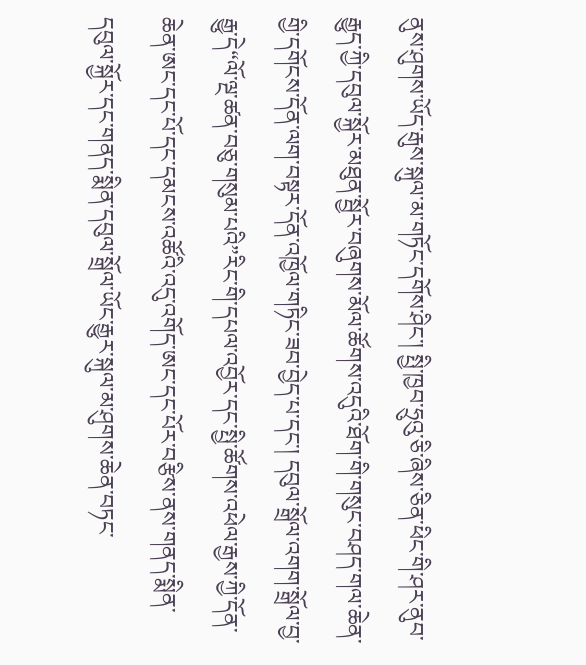ནུས་ཤུགས་ཡོད་རྒུས་སྐུལ་མ་གཏོང་དགོས་ཤིང་། སྤྱི་ཁྱབ་ཧྲུའུ་ཅི་ཞིས་ཅིན་ཕིང་གི་ཤར་ནུབ་རྒྱུད་ཀྱི་དབུལ་སྐྱོར་མཐུན་སྦྱོར་བཞུགས་མོལ་ཚོགས་འདུའི་ཐོག་གི་གསུང་བཤད་གལ་ཆེན་གྱི་དགོངས་དོན་ལག་བསྟར་དོན་འཁྱོལ་གཏིང་ཟབ་བྱེད་པ་དང་། དབུལ་སྒྲོལ་འགག་སྒྲོལ་བྱ་རྒྱུ་དེ“ལོ་ལྔ་ཚན་བཅུ་གསུམ་པའི”རིང་གི་དཔལ་འབྱོར་དང་སྤྱི་ཚོགས་འཕེལ་རྒྱས་ཀྱི་དོན་ཆེན་ཨང་དང་པོ་དང་དམངས་འཚོའི་འདུ་འགོད་ཨང་དང་པོར་བརྩིས་ནས་གནད་སྨིན་དབུལ་སྐྱོར་དང་གནད་སྨིན་དབུལ་སྒྲོལ་ཡོང་རྒྱུར་སྐུལ་མ་ཤུགས་ཆེན་བཏང་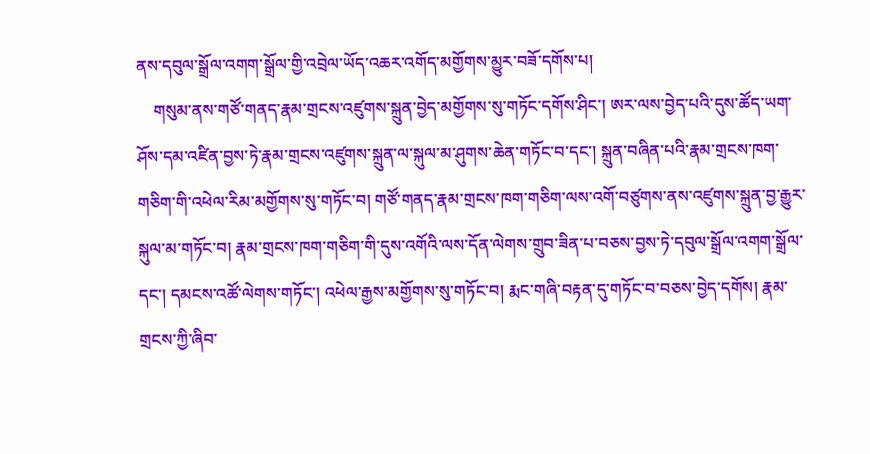ནས་དབུལ་སྒྲོལ་འགག་སྒྲོལ་གྱི་འབྲེལ་ཡོད་འཆར་འགོད་མགྱོགས་མྱུར་བཟོ་དགོས་པ།
    གསུམ་ནས་གཙོ་གནད་རྣམ་གྲངས་འཛུགས་སྐྲུན་བྱེད་མགྱོགས་སུ་གཏོང་དགོས་ཤིང་། ཨར་ལས་བྱེད་པའི་དུས་ཚོད་ཡག་ཤོས་དམ་འཛིན་བྱས་ཏེ་རྣམ་གྲངས་འཛུགས་སྐྲུན་ལ་སྐུལ་མ་ཤུགས་ཆེན་གཏོང་བ་དང་། སྐྲུན་བཞིན་པའི་རྣམ་གྲངས་ཁག་གཅིག་གི་འཕེལ་རིམ་མགྱོགས་སུ་གཏོང་བ། གཙོ་གནད་རྣམ་གྲངས་ཁག་གཅིག་ལས་འགོ་བཙུགས་ནས་འཛུགས་སྐྲུན་བྱ་རྒྱུར་སྐུལ་མ་གཏོང་བ། རྣམ་གྲངས་ཁག་གཅིག་གི་དུས་འགོའི་ལས་དོན་ལེགས་གྲུབ་ཟིན་པ་བཅས་བྱས་ཏེ་དབུལ་སྒྲོལ་འགག་སྒྲོལ་དང་། དམངས་འཚོ་ལེགས་གཏོང་། འཕེལ་རྒྱས་མགྱོགས་སུ་གཏོང་བ། རྨང་གཞི་བརྟན་དུ་གཏོང་བ་བཅས་བྱེད་དགོས། རྣམ་གྲངས་ཀྱི་ཞིབ་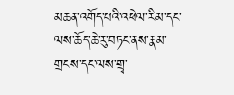མཆན་འགོད་པའི་འཕེལ་རིམ་དང་ལས་ཆོད་ཆེ་རུ་བཏང་ནས་རྣམ་གྲངས་དང་ལས་གྲྭ་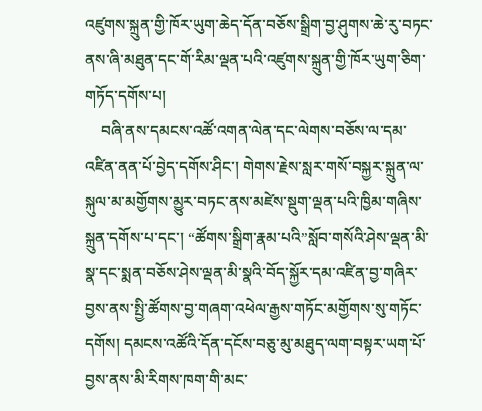འཛུགས་སྐྲུན་གྱི་ཁོར་ཡུག་ཆེད་དོན་བཅོས་སྒྲིག་བྱ་ཤུགས་ཆེ་རུ་བཏང་ནས་ཞི་མཐུན་དང་གོ་རིམ་ལྡན་པའི་འཛུགས་སྐྲུན་གྱི་ཁོར་ཡུག་ཅིག་གཏོད་དགོས་པ།
    བཞི་ནས་དམངས་འཚོ་འགན་ལེན་དང་ལེགས་བཅོས་ལ་དམ་འཛིན་ནན་པོ་བྱེད་དགོས་ཤིང་། གེགས་རྗེས་སླར་གསོ་བསྐྱར་སྐྲུན་ལ་སྐུལ་མ་མགྱོགས་མྱུར་བཏང་ནས་མཛེས་སྡུག་ལྡན་པའི་ཁྱིམ་གཞིས་སྐྲུན་དགོས་པ་དང་། “ཚོགས་སྒྲིག་རྣམ་པའི”སློབ་གསོའི་ཤེས་ལྡན་མི་སྣ་དང་སྨན་བཅོས་ཤེས་ལྡན་མི་སྣའི་བོད་སྐྱོར་དམ་འཛིན་བྱ་གཞིར་བྱས་ནས་སྤྱི་ཚོགས་བྱ་གཞག་འཕེལ་རྒྱས་གཏོང་མགྱོགས་སུ་གཏོང་དགོས། དམངས་འཚོའི་དོན་དངོས་བཅུ་མུ་མཐུད་ལག་བསྟར་ཡག་པོ་བྱས་ནས་མི་རིགས་ཁག་གི་མང་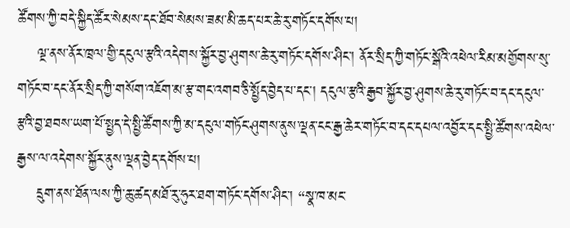ཚོགས་ཀྱི་བདེ་སྐྱིད་ཚོར་སེམས་དང་ཐོབ་སེམས་ཟམ་མི་ཆད་པར་ཆེ་རུ་གཏོང་དགོས་པ།
    ལྔ་ནས་ནོར་ཁྲལ་གྱི་དངུལ་རྩའི་འདེགས་སྐྱོར་བྱ་ཤུགས་ཆེ་རུ་གཏོང་དགོས་ཤིང་། ནོར་སྲིད་ཀྱི་གཏོང་སྒོའི་འཕེལ་རིམ་མགྱོགས་སུ་གཏོང་བ་དང་ནོར་སྲིད་ཀྱི་གསོག་འཇོག་མ་རྩ་གང་འགབ་ཅི་སྤྱོད་བྱེད་པ་དང་། དངུལ་རྩའི་རྒྱབ་སྐྱོར་བྱ་ཤུགས་ཆེ་རུ་གཏོང་བ་དང་དངུལ་རྩའི་བྱ་ཐབས་ཡག་པོ་སྤྱད་དེ་སྤྱི་ཚོགས་ཀྱི་མ་དངུལ་གཏོང་ཤུགས་ནུས་ལྡན་ངང་རྒྱ་ཆེར་གཏོང་བ་དང་དཔལ་འབྱོར་དང་སྤྱི་ཚོགས་འཕེལ་རྒྱས་ལ་འདེགས་སྐྱོར་ནུས་ལྡན་བྱེད་དགོས་པ།
    དྲུག་ནས་ཐོན་ལས་ཀྱི་ཆུ་ཚད་མཐོ་རུ་ཧུར་ཐག་གཏོང་དགོས་ཤིང་། “སྣ་ཁ་མང་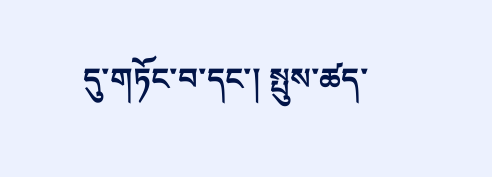དུ་གཏོང་བ་དང་། སྤུས་ཚད་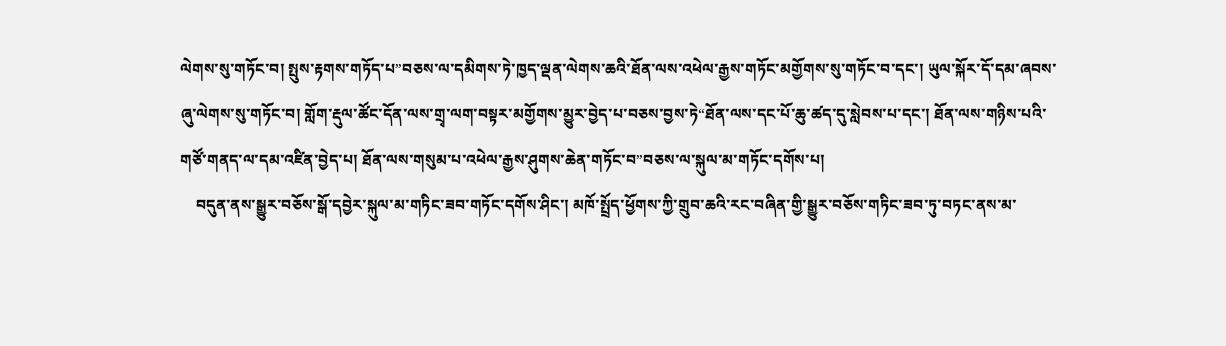ལེགས་སུ་གཏོང་བ། སྤུས་རྟགས་གཏོད་པ”བཅས་ལ་དམིགས་ཏེ་ཁྱད་ལྡན་ལེགས་ཆའི་ཐོན་ལས་འཕེལ་རྒྱས་གཏོང་མགྱོགས་སུ་གཏོང་བ་དང་། ཡུལ་སྐོར་དོ་དམ་ཞབས་ཞུ་ལེགས་སུ་གཏོང་བ། གློག་རྡུལ་ཚོང་དོན་ལས་གྲྭ་ལག་བསྟར་མགྱོགས་མྱུར་བྱེད་པ་བཅས་བྱས་ཏེ“ཐོན་ལས་དང་པོ་ཆུ་ཚད་དུ་སླེབས་པ་དང་། ཐོན་ལས་གཉིས་པའི་གཙོ་གནད་ལ་དམ་འཛིན་བྱེད་པ། ཐོན་ལས་གསུམ་པ་འཕེལ་རྒྱས་ཤུགས་ཆེན་གཏོང་བ”བཅས་ལ་སྐུལ་མ་གཏོང་དགོས་པ།
    བདུན་ནས་སྒྱུར་བཅོས་སྒོ་དབྱེར་སྐུལ་མ་གཏིང་ཟབ་གཏོང་དགོས་ཤིང་། མཁོ་སྤྲོད་ཕྱོགས་ཀྱི་གྲུབ་ཆའི་རང་བཞིན་གྱི་སྒྱུར་བཅོས་གཏིང་ཟབ་ཏུ་བཏང་ནས་མ་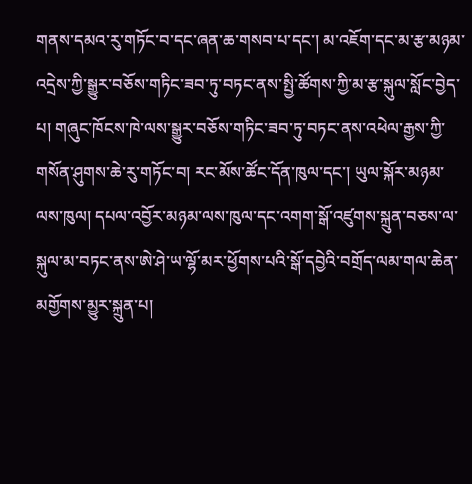གནས་དམའ་རུ་གཏོང་བ་དང་ཞན་ཆ་གསབ་པ་དང་། མ་འཇོག་དང་མ་རྩ་མཉམ་འདྲེས་ཀྱི་སྒྱུར་བཅོས་གཏིང་ཟབ་ཏུ་བཏང་ནས་སྤྱི་ཚོགས་ཀྱི་མ་རྩ་སྐུལ་སློང་བྱེད་པ། གཞུང་ཁོངས་ཁེ་ལས་སྒྱུར་བཅོས་གཏིང་ཟབ་ཏུ་བཏང་ནས་འཕེལ་རྒྱས་ཀྱི་གསོན་ཤུགས་ཆེ་རུ་གཏོང་བ། རང་མོས་ཚོང་དོན་ཁུལ་དང་། ཡུལ་སྐོར་མཉམ་ལས་ཁུལ། དཔལ་འབྱོར་མཉམ་ལས་ཁུལ་དང་འགག་སྒོ་འཛུགས་སྐྲུན་བཅས་ལ་སྐུལ་མ་བཏང་ནས་ཨེ་ཤེ་ཡ་ལྷོ་མར་ཕྱོགས་པའི་སྒོ་དབྱེའི་བགྲོད་ལམ་གལ་ཆེན་མགྱོགས་མྱུར་སྐྲུན་པ།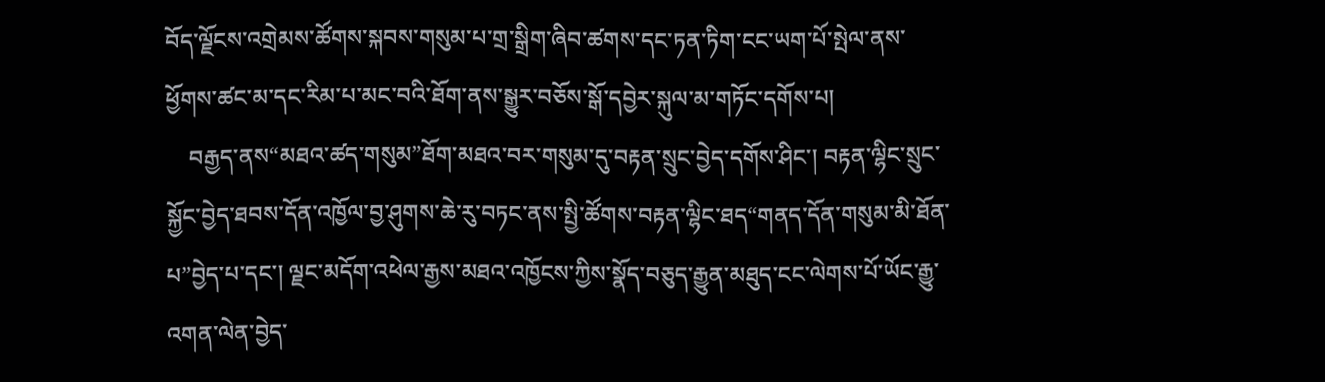བོད་ལྗོངས་འགྲེམས་ཚོགས་སྐབས་གསུམ་པ་གྲ་སྒྲིག་ཞིབ་ཚགས་དང་ཏན་ཏིག་ངང་ཡག་པོ་སྤེལ་ནས་ཕྱོགས་ཚང་མ་དང་རིམ་པ་མང་བའི་ཐོག་ནས་སྒྱུར་བཅོས་སྒོ་དབྱེར་སྐུལ་མ་གཏོང་དགོས་པ།
    བརྒྱད་ནས“མཐའ་ཚད་གསུམ”ཐོག་མཐའ་བར་གསུམ་དུ་བརྟན་སྲུང་བྱེད་དགོས་ཤིང་། བརྟན་ལྷིང་སྲུང་སྐྱོང་བྱེད་ཐབས་དོན་འཁྱོལ་བྱ་ཤུགས་ཆེ་རུ་བཏང་ནས་སྤྱི་ཚོགས་བརྟན་ལྷིང་ཐད“གནད་དོན་གསུམ་མི་ཐོན་པ”བྱེད་པ་དང་། ལྗང་མདོག་འཕེལ་རྒྱས་མཐའ་འཁྱོངས་ཀྱིས་སྣོད་བཅུད་རྒྱུན་མཐུད་ངང་ལེགས་པོ་ཡོང་རྒྱུ་འགན་ལེན་བྱེད་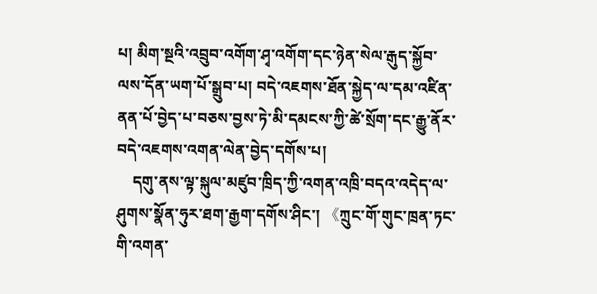པ། མིག་སྔའི་འབྲུབ་འགོག་ཤྭ་འགོག་དང་ཉེན་སེལ་རྒུད་སྐྱོབ་ལས་དོན་ཡག་པོ་སྒྲུབ་པ། བདེ་འཇགས་ཐོན་སྐྱེད་ལ་དམ་འཛིན་ནན་པོ་བྱེད་པ་བཅས་བྱས་ཏེ་མི་དམངས་ཀྱི་ཚེ་སྲོག་དང་རྒྱུ་ནོར་བདེ་འཇགས་འགན་ལེན་བྱེད་དགོས་པ།
    དགུ་ནས་ལྟ་སྐུལ་མཛུབ་ཁྲིད་ཀྱི་འགན་འཁྲི་བདའ་འདེད་ལ་ཤུགས་སྣོན་ཧུར་ཐག་རྒྱག་དགོས་ཤིང་། 《ཀྲུང་གོ་གུང་ཁྲན་ཏང་གི་འགན་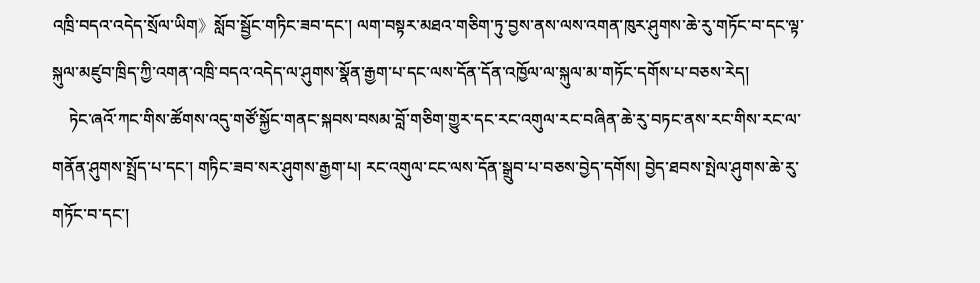འཁྲི་བདའ་འདེད་སྲོལ་ཡིག》སློབ་སྦྱོང་གཏིང་ཟབ་དང་། ལག་བསྟར་མཐའ་གཅིག་ཏུ་བྱས་ནས་ལས་འགན་ཁུར་ཤུགས་ཆེ་རུ་གཏོང་བ་དང་ལྟ་སྐུལ་མཛུབ་ཁྲིད་ཀྱི་འགན་འཁྲི་བདའ་འདེད་ལ་ཤུགས་སྣོན་རྒྱག་པ་དང་ལས་དོན་དོན་འཁྱོལ་ལ་སྐུལ་མ་གཏོང་དགོས་པ་བཅས་རེད།
    ཏེང་ཞའོ་ཀང་གིས་ཚོགས་འདུ་གཙོ་སྐྱོང་གནང་སྐབས་བསམ་བློ་གཅིག་གྱུར་དང་རང་འགུལ་རང་བཞིན་ཆེ་རུ་བཏང་ནས་རང་གིས་རང་ལ་གནོན་ཤུགས་སྤྲོད་པ་དང་། གཏིང་ཟབ་སར་ཤུགས་རྒྱག་པ། རང་འགུལ་ངང་ལས་དོན་སྒྲུབ་པ་བཅས་བྱེད་དགོས། བྱེད་ཐབས་སྤེལ་ཤུགས་ཆེ་རུ་གཏོང་བ་དང་།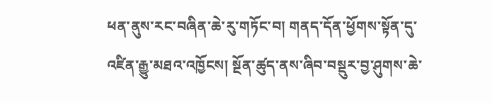ཕན་ནུས་རང་བཞིན་ཆེ་རུ་གཏོང་བ། གནད་དོན་ཕྱོགས་སྟོན་དུ་འཛིན་རྒྱུ་མཐའ་འཁྱོངས། སྔོན་ཚུད་ནས་ཞིབ་བསྡུར་བྱ་ཤུགས་ཆེ་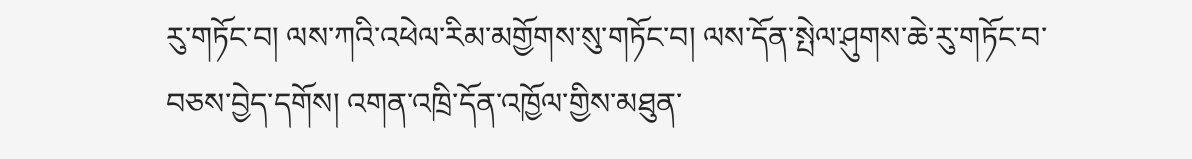རུ་གཏོང་བ། ལས་ཀའི་འཕེལ་རིམ་མགྱོགས་སུ་གཏོང་བ། ལས་དོན་སྤེལ་ཤུགས་ཆེ་རུ་གཏོང་བ་བཅས་བྱེད་དགོས། འགན་འཁྲི་དོན་འཁྱོལ་གྱིས་མཐུན་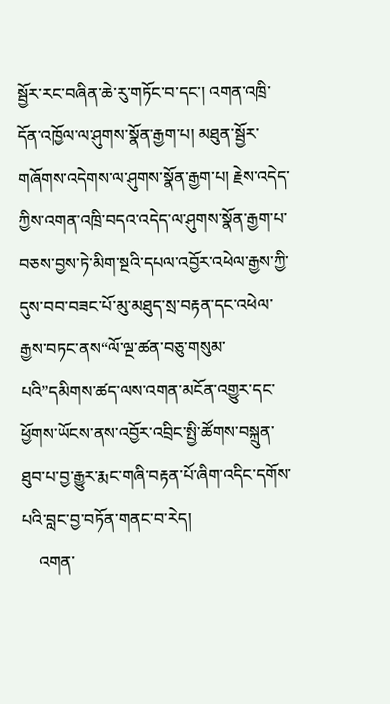སྦྱོར་རང་བཞིན་ཆེ་རུ་གཏོང་བ་དང་། འགན་འཁྲི་དོན་འཁྱོལ་ལ་ཤུགས་སྣོན་རྒྱག་པ། མཐུན་སྦྱོར་གཞོགས་འདེགས་ལ་ཤུགས་སྣོན་རྒྱག་པ། རྗེས་འདེད་ཀྱིས་འགན་འཁྲི་བདའ་འདེད་ལ་ཤུགས་སྣོན་རྒྱག་པ་བཅས་བྱས་ཏེ་མིག་སྔའི་དཔལ་འབྱོར་འཕེལ་རྒྱས་ཀྱི་དུས་བབ་བཟང་པོ་མུ་མཐུད་སྲ་བརྟན་དང་འཕེལ་རྒྱས་བཏང་ནས“ལོ་ལྔ་ཚན་བཅུ་གསུམ་པའི”དམིགས་ཚད་ལས་འགན་མངོན་འགྱུར་དང་ཕྱོགས་ཡོངས་ནས་འབྱོར་འབྲིང་སྤྱི་ཚོགས་བསྐྲུན་ཐུབ་པ་བྱ་རྒྱུར་རྨང་གཞི་བརྟན་པོ་ཞིག་འདིང་དགོས་པའི་བླང་བྱ་བཏོན་གནང་བ་རེད།
    འགན་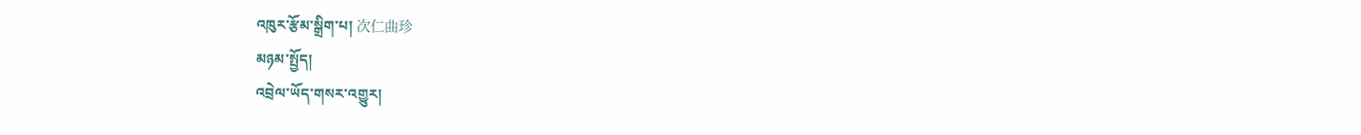འཁུར་རྩོམ་སྒྲིག་པ། 次仁曲珍
མཉམ་སྤྱོད།
འབྲེལ་ཡོད་གསར་འགྱུར།